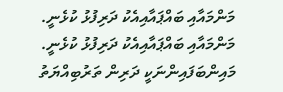މަންމައާއި ބައްޕައާއިއެކު ދަރިފުޅު ކުޅެނީ.
މަންމައާއި ބައްޕައާއިއެކު ދަރިފުޅު ކުޅެނީ.
މައިންބަފައިންނަކީ ދަރިން ތަރުބިއްޔަތު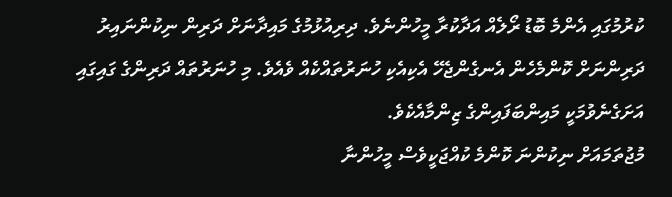ކުރުމުގައި އެންމެ ބޮޑު ރޯލެއް އަދާކުރާ މީހުންނެވެ. ދިރިއުޅުމުގެ މައިދާނަށް ދަރިން ނިކުންނައިރު ދަރިންނަށް ކޮންމެހެން އެނގެންޖެހޭ އެކިއެކި ހުނަރުތައްކެއް ވެއެވެ. މި ހުނަރުތައް ދަރިންގެ ގައިގައި އަށަގެނެވުމަކީ މައިންބަފައިންގެ ޒިންމާއެކެވެ.
މުޖުތަމައަށް ނިކުންނަ ކޮންމެ ކުއްޖަކީވެސް މީހުންނާ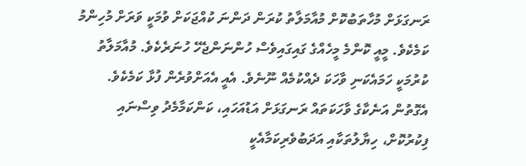ރަނގަޅަށް މުހާތަބުކޮށް މުއާމަލާތު ކުރަން ދަންނަ ކުއްޖަކަށް ވުމަކީ ވަރަށް މުހިންމު ކަމެކެވެ. މީއީ ކޮންމެ މީހެއްގެ ގައިގައިވެސް ހުންނަންޖެހޭ ހުނަރެކެވެ. މުއާމަލާތު ކުރުމަކީ ހަމައެކަނި ވާހަކަ ދެއްކުމެއް ނޫނެވެ. އެއީ އެއަށްވުރެން ފުޅާ ކަމެކެވެ. އެގޮތުން އަނެކާގެ ވާހަކަތައް ރަނގަޅަށް އަޑުއަހައި، ކަންކަމާމެދު ވިސްނައި ފިކުރުކޮށް، ހިޔާލުތަކާއި އަދަބުވެރިކަމާއެކީ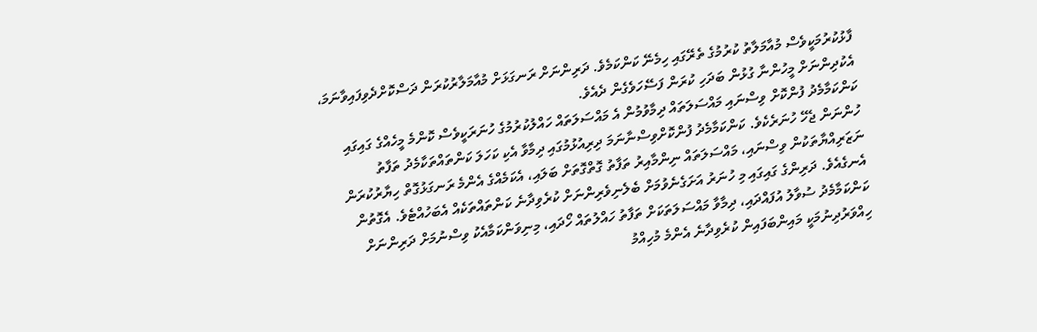ފާޅުކުރުމަކީވެސް މުއާމަލާތު ކުރުމުގެ ތެރޭގައި ހިމެނޭ ކަންކަމެވެ. ދަރިންނަށް ރަނގަޅަށް މުއާމަލާރުކުރަން ދަސްކޮށްދެވިފައިވާނަމަ، އެކުދިންނަށް މީހުންނާ ގުޅުން ބަދަހި ކުރަން ފަސޭހަވެގެން ދެއެވެ.
ކަންކަމާމެދު ފުންކޮށް ވިސްނައި މައްސަލަތައް ދިމާވުމުން އެ މައްސަލަތައް ހައްލުކުރުމުގެ ހުނަރަކީވެސް ކޮންމެ މީހެއްގެ ގައިގައި ހުންނަން ޖެހޭ ހުނަރެކެވެ. ކަންކަމާމެދު ފުންކޮށްވިސްނާނަމަ ދިރިއުޅުމުގައި ދިމާވާ އެކި ކަހަލަ ކަންތައްތަކާމެދު ތަފާތު ނަޒަރިއްޔާތަކުން ވިސްނައި، މައްސަލަތައް ނިންމާއިރު ތަފާތު ގޮތްގޮތަށް ބަލައި، އެކަމެއްގެ އެންމެ ރަނގަޅުގޮތް ހިޔާރުކުރަން އެނގެއެވެ. ދަރިންގެ ގައިގައި މި ހުނަރު އަށަގެނެވުމަށް ބެލެނިވެރިންނަށް ކުރެވިދާނެ ކަންތައްތަކެއް އެބަހުއްޓެވެ. އެގޮތުން ކަންކަމާމެދު ސުވާލު އުފައްދައި، ދިމާވާ މައްސަލަތަކަށް ތަފާތު ހައްލުތައް ހޯދައި، މިނިވަންކަމާއެކު ވިސްނުމަށް ދަރިންނަށް ހިއްވަރުދިނުމަކީ މައިންބަފައިން ކުރެވިދާނެ އެންމެ މުހިއްމު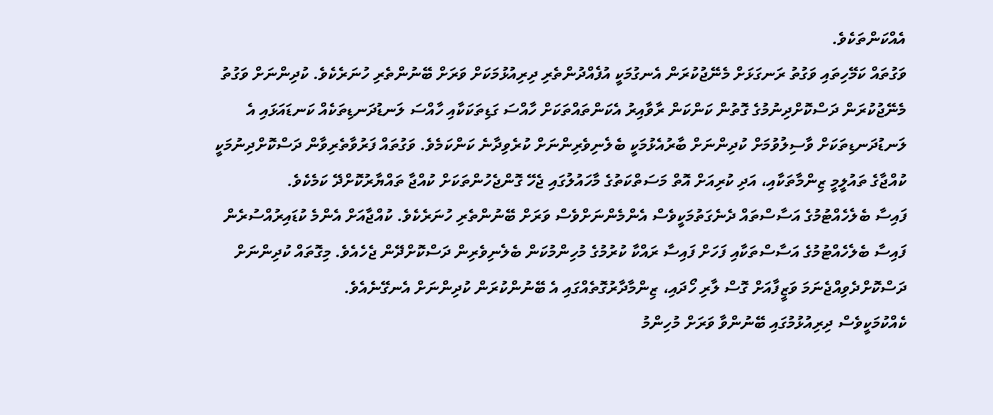އެއްކަންތަކެވެ.
ވަގުތައް ކަމޭހިތައި ވަގުތު ރަނގަޅަށް މެނޭޖުކުރަން އެނގުމަކީ އުފެއްދުންތެރި ދިރިއުޅުމަކަށް ވަރަށް ބޭނުންތެރި ހުނަރެކެވެ. ކުދިންނަށް ވަގުތު މެނޭޖުކުރަން ދަސްކޮށްދިނުމުގެ ގޮތުން ކަންކަން ރާވާއިރު އެކަންތައްތަކަށް ހާއްސަ ގަޑިތަކަކާއި ހާއްސަ ލަނޑުދަނޑިތަކެއް ކަނޑައަޅައި އެ ލަނޑުދަނޑިތަކަށް ވާސިލުވުމަށް ކުދިންނަށް ބާރުއެޅުމަކީ ބެލެނިވެރިންނަށް ކުރެވިދާނެ ކަންކަމެވެ. ވަގުތައް ފަރުވާތެރިވާން ދަސްކޮށްދިނުމަކީ ކުއްޖާގެ ތައުލީމީ ޒިންމާތަކާއި، އަދި ކުރިއަށް އޮތް މަސަތްކަތުގެ މާހައުލުގައި ޖެހޭ ގޮންޖެހުންތަކަށް ކުއްޖާ ތައްޔާރުކޮށްދޭ ކަމެކެވެ.
ފައިސާ ބެލެހެއްޓުމުގެ އަސާސްތައް ދެނެގަތުމަކީވެސް އެންމެންނަށްވެސް ވަރަށް ބޭނުންތެރި ހުނަރެކެވެ. ކުއްޖާއަށް އެންމެ ކުޑައިރުއްސުރެން ފައިސާ ބެލެހެއްޓުމުގެ އަސާސްތަކާއި ފަހަށް ފައިސާ ރައްކާ ކުރުމުގެ މުހިންމުކަން ބެލެނިވެރިން ދަސްކޮށްދޭން ޖެހެއެވެ. މިގޮތައް ކުދިންނަށް ދަސްކޮށްދެވިއްޖެނަމަ ވަޒީފާއަށް ގޮސް ލާރި ހޯދައި، ޒިންމާދާރުގޮތެއްގައި އެ ބޭނުންކުރަން ކުދިންނަށް އެނގޭނެއެވެ.
ކެއްކުމަކީވެސް ދިރިއުޅުމުގައި ބޭނުންވާ ވަރަށް މުހިންމު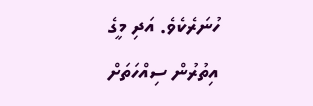ހުނަރެކެވެ. އަދި މީގެ އިތުރުން ސިއްހަތަށް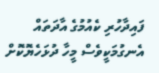ފައިދާހުރި ކެއުމުގެ އާދަތައް އެނގުމަކީވެސް މީހާ ދުޅަހެޔޮކޮށް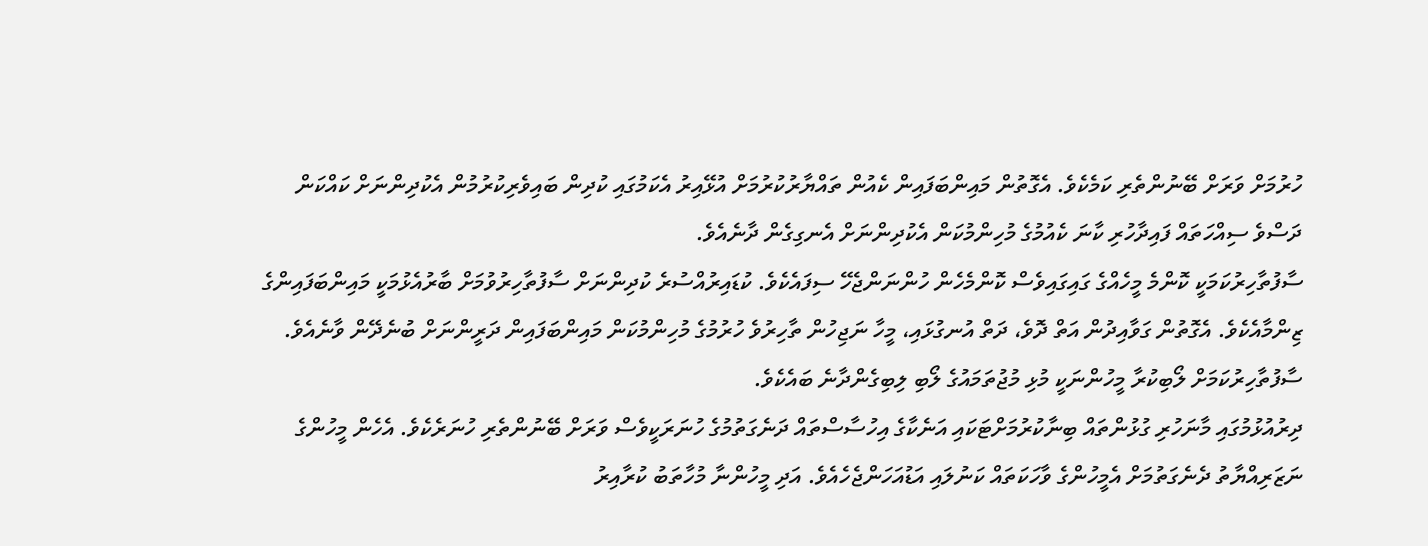ހުރުމަށް ވަރަށް ބޭނުންތެރި ކަމެކެވެ. އެގޮތުން މައިންބަފައިން ކެއުން ތައްޔާރުކުރުމަށް އުޅޭއިރު އެކަމުގައި ކުދިން ބައިވެރިކުރުމުން އެކުދިންނަށް ކައްކަން ދަސްވެ ސިއްހަތައް ފައިދާހުރި ކާނަ ކެއުމުގެ މުހިންމުކަން އެކުދިންނަށް އެނގިގެން ދާނެއެވެ.
ސާފުތާހިރުކަމަކީ ކޮންމެ މީހެއްގެ ގައިގައިވެސް ކޮންމެހެން ހުންނަންޖެހޭ ސިފައެކެވެ. ކުޑައިރުއްސުރެ ކުދިންނަށް ސާފުތާހިރުވުމަށް ބާރުއެޅުމަކީ މައިންބަފައިންގެ ޒިންމާއެކެވެ. އެގޮތުން ގަވާއިދުން އަތް ދޮވެ، ދަތް އުނގުޅައި، މީހާ ނަޖިހުން ތާހިރުވެ ހުރުމުގެ މުހިންމުކަން މައިންބަފައިން ދަރީންނަށް ބުނެދޭން ވާނެއެވެ. ސާފުތާހިރުކަމަށް ލޯބިކުރާ މީހުންނަކީ މުޅި މުޖުތަމައުގެ ލޯބި ލިބިގެންދާނެ ބައެކެވެ.
ދިރުއުޅުމުގައި މާނަހުރި ގުޅުންތައް ބިނާކުރުމަށްޓަކައި އަނެކާގެ އިހުސާސްތައް ދަނެގަތުމުގެ ހުނަރަކީވެސް ވަރަށް ބޭނުންތެރި ހުނަރެކެވެ. އެހެން މީހުންގެ ނަޒަރިއްޔާތު ދެނެގަތުމަށް އެމީހުންގެ ވާހަކަތައް ކަނުލައި އަޑުއަހަންޖެހެއެވެ. އަދި މީހުންނާ މުހާތަބު ކުރާއިރު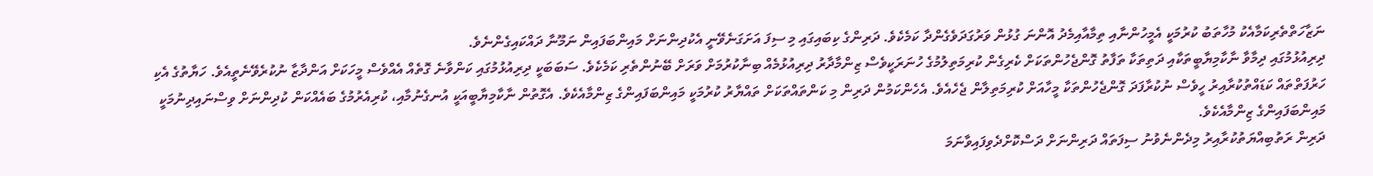ނަޒާހަތްތެރިކަމާއެކު މުހާތަބު ކުރުމަކީ އެމީހުންނާއި ތިމާއާއިމެދު އޮންނަ ގުޅުން ވަރުގަދަވެގެންދާ ކަމެކެވެ. ދަރިންގެ ކިބައިގައި މި ސިފަ އަށަގަނެވޭނީ އެކުދިންނަށް މައިންބަފައިން ނަމޫނާ ދައްކައިގެންނެވެ.
ދިރިއުޅުމުގައި ދިމާވާ ނާކާމިޔާބީތަކާއި ދަތިތަކާ ތަފާތު ގޮންޖެހުންތަކަށް ކެރިގެން ކުރިމަތިލުމުގެ ހުނަރަކީވެސް ޒިންމާދާރު ދިރިއުޅުމެއް ބިނާކުރުމަށް ވަރަށް ބޭނުންތެރި ކަމެކެވެ. ސަބަބަކީ ދިރިއުޅުމުގައި ކަންވާނެ ގޮތެއް އެއްވެސް މީހަކަށް އަންދާޒާ ނުކުރެވޭނެތީއެވެ. ހަޔާތުގެ އެކި ހަރުފަތްތައް ކަޑައްތުކުރާއިރު ހީވެސް ނުކުރާފަދަ ގޮންޖެހުންތަކާ މީހާއަށް ކުރިމަތިލާން ޖެހެއެވެ. އެހެންކަމުން ދަރިން މި ކަންތައްތަކަށް ތައްޔާރު ކުރުމަކީ މައިންބަފައިންގެ ޒިންމާއެކެވެ. އެގޮތުން ނާކާމިޔާބީއަކީ އުނގެނުމާއި، ކުރިއެރުމުގެ ބައެއްކަން ކުދިންނަށް ވިސްނައިދިނުމަކީ މައިންބަފައިންގެ ޒިންމާއެކެވެ.
ދަރިން ރަތުބިއްޔަތުކުރާއިރު މިދެންނެވުނު ސިފަތައް ދަރިންނަށް ދަސްކޮށްދެވިފައިވާނަމަ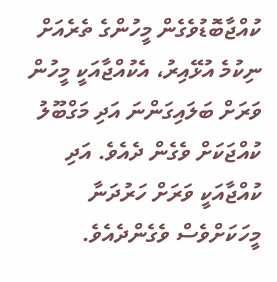ކުއްޖާބޮޑުވެގެން މީހުންގެ ތެރެއަށް ނިކުމެ އުޅޭއިރު، އެކުއްޖާއަކީ މީހުން ވަރަށް ބަލައިގަންނަ އަދި މަގްބޫލު ކުއްޖަކަށް ވެގެން ދެއެވެ. އަދި ކުއްޖާއަކީ ވަރަށް ހަރުދަނާ މީހަކަށްވެސް ވެގެންދެއެވެ.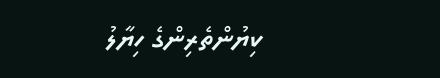ކިޔުންތެރިންގެ ހިޔާލު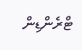ޓްރެންޑިން